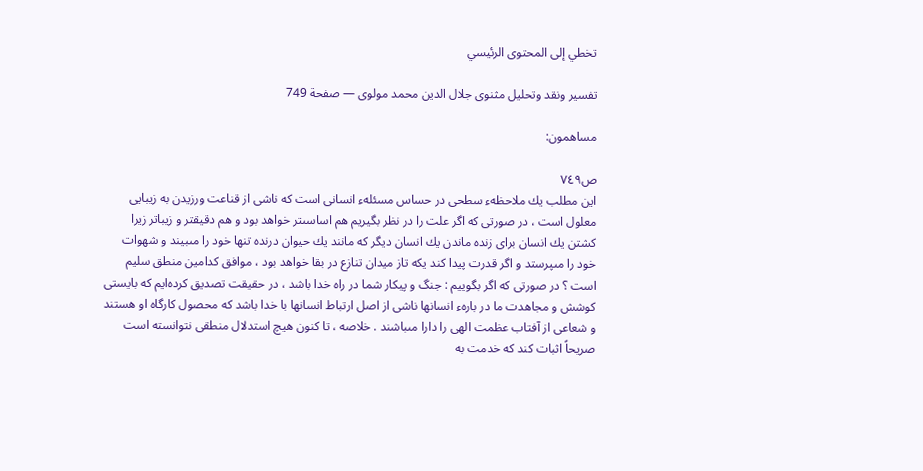تخطي إلى المحتوى الرئيسي

تفسير ونقد وتحليل مثنوى جلال الدين محمد مولوى — صفحة 749

مساهمون:

ص٧٤٩
اين مطلب يك ملاحظهء سطحى در حساس مسئلهء انسانى است كه ناشى از قناعت ورزيدن به زيبايى معلول است ، در صورتى كه اگر علت را در نظر بگيريم هم اساسىتر خواهد بود و هم دقيقتر و زيباتر زيرا كشتن يك انسان براى زنده ماندن يك انسان ديگر كه مانند يك حيوان درنده تنها خود را مىبيند و شهوات خود را مىپرستد و اگر قدرت پيدا كند يكه تاز ميدان تنازع در بقا خواهد بود ، موافق كدامين منطق سليم است ؟ در صورتى كه اگر بگوييم : جنگ و پيكار شما در راه خدا باشد ، در حقيقت تصديق كرده‌ايم كه بايستى كوشش و مجاهدت ما در بارهء انسانها ناشى از اصل ارتباط انسانها با خدا باشد كه محصول كارگاه او هستند و شعاعى از آفتاب عظمت الهى را دارا مىباشند . خلاصه ، تا كنون هيچ استدلال منطقى نتوانسته است صريحاً اثبات كند كه خدمت به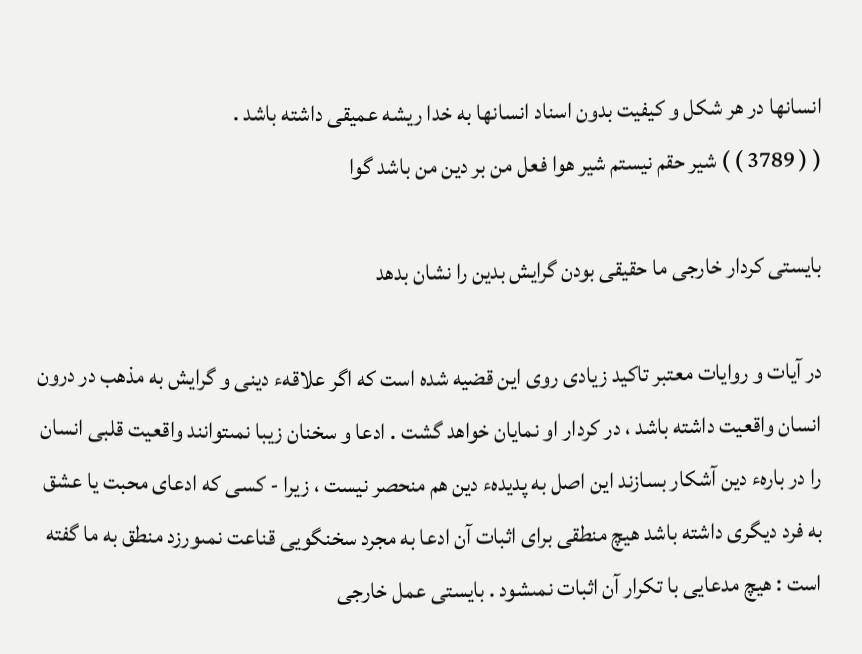انسانها در هر شكل و كيفيت بدون اسناد انسانها به خدا ريشه عميقى داشته باشد .
( ( 3789 ) ) شير حقم نيستم شير هوا فعل من بر دين من باشد گوا

بايستى كردار خارجى ما حقيقى بودن گرايش بدين را نشان بدهد

در آيات و روايات معتبر تاكيد زيادى روى اين قضيه شده است كه اگر علاقهء دينى و گرايش به مذهب در درون انسان واقعيت داشته باشد ، در كردار او نمايان خواهد گشت . ادعا و سخنان زيبا نمىتوانند واقعيت قلبى انسان را در بارهء دين آشكار بسازند اين اصل به پديدهء دين هم منحصر نيست ، زيرا - كسى كه ادعاى محبت يا عشق به فرد ديگرى داشته باشد هيچ منطقى براى اثبات آن ادعا به مجرد سخنگويى قناعت نمىورزد منطق به ما گفته است : هيچ مدعايى با تكرار آن اثبات نمىشود . بايستى عمل خارجى